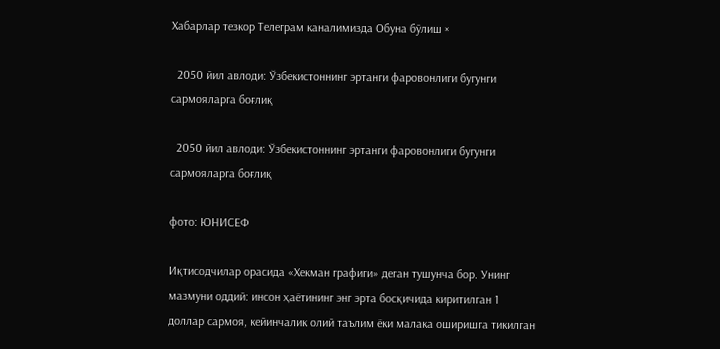Хабарлар тезкор Телеграм каналимизда Обуна бўлиш ×

  2050 йил авлоди: Ўзбекистоннинг эртанги фаровонлиги бугунги сармояларга боғлиқ

  2050 йил авлоди: Ўзбекистоннинг эртанги фаровонлиги бугунги сармояларга боғлиқ

фото: ЮНИСЕФ

Иқтисодчилар орасида «Хекман графиги» деган тушунча бор. Унинг мазмуни оддий: инсон ҳаётининг энг эрта босқичида киритилган 1 доллар сармоя, кейинчалик олий таълим ёки малака оширишга тикилган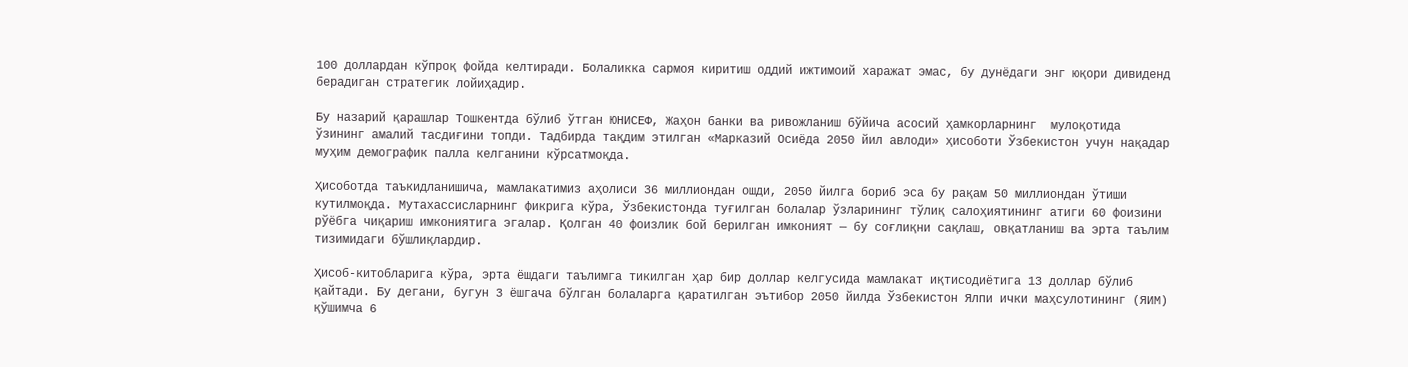100 доллардан кўпроқ фойда келтиради. Болаликка сармоя киритиш оддий ижтимоий харажат эмас, бу дунёдаги энг юқори дивиденд берадиган стратегик лойиҳадир.

Бу назарий қарашлар Тошкентда бўлиб ўтган ЮНИСЕФ, Жаҳон банки ва ривожланиш бўйича асосий ҳамкорларнинг  мулоқотида ўзининг амалий тасдиғини топди. Тадбирда тақдим этилган «Марказий Осиёда 2050 йил авлоди» ҳисоботи Ўзбекистон учун нақадар муҳим демографик палла келганини кўрсатмоқда.

Ҳисоботда таъкидланишича, мамлакатимиз аҳолиси 36 миллиондан ошди, 2050 йилга бориб эса бу рақам 50 миллиондан ўтиши кутилмоқда. Мутахассисларнинг фикрига кўра, Ўзбекистонда туғилган болалар ўзларининг тўлиқ салоҳиятининг атиги 60 фоизини рўёбга чиқариш имкониятига эгалар. Қолган 40 фоизлик бой берилган имконият — бу соғлиқни сақлаш, овқатланиш ва эрта таълим тизимидаги бўшлиқлардир.

Ҳисоб-китобларига кўра, эрта ёшдаги таълимга тикилган ҳар бир доллар келгусида мамлакат иқтисодиётига 13 доллар бўлиб қайтади. Бу дегани, бугун 3 ёшгача бўлган болаларга қаратилган эътибор 2050 йилда Ўзбекистон Ялпи ички маҳсулотининг (ЯИМ) қўшимча 6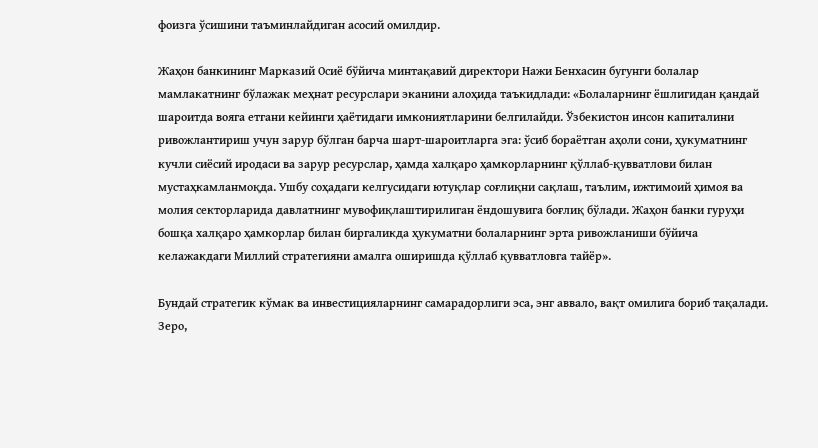фоизга ўсишини таъминлайдиган асосий омилдир.

Жаҳон банкининг Марказий Осиё бўйича минтақавий директори Нажи Бенхасин бугунги болалар мамлакатнинг бўлажак меҳнат ресурслари эканини алоҳида таъкидлади: «Болаларнинг ёшлигидан қандай шароитда вояга етгани кейинги ҳаётидаги имкониятларини белгилайди. Ўзбекистон инсон капиталини ривожлантириш учун зарур бўлган барча шарт-шароитларга эга: ўсиб бораётган аҳоли сони, ҳукуматнинг кучли сиёсий иродаси ва зарур ресурслар, ҳамда халқаро ҳамкорларнинг қўллаб-қувватлови билан мустаҳкамланмоқда. Ушбу соҳадаги келгусидаги ютуқлар соғлиқни сақлаш, таълим, ижтимоий ҳимоя ва молия секторларида давлатнинг мувофиқлаштирилиган ёндошувига боғлиқ бўлади. Жаҳон банки гуруҳи бошқа халқаро ҳамкорлар билан биргаликда ҳукуматни болаларнинг эрта ривожланиши бўйича келажакдаги Миллий стратегияни амалга оширишда қўллаб қувватловга тайёр».

Бундай стратегик кўмак ва инвестицияларнинг самарадорлиги эса, энг аввало, вақт омилига бориб тақалади. Зеро,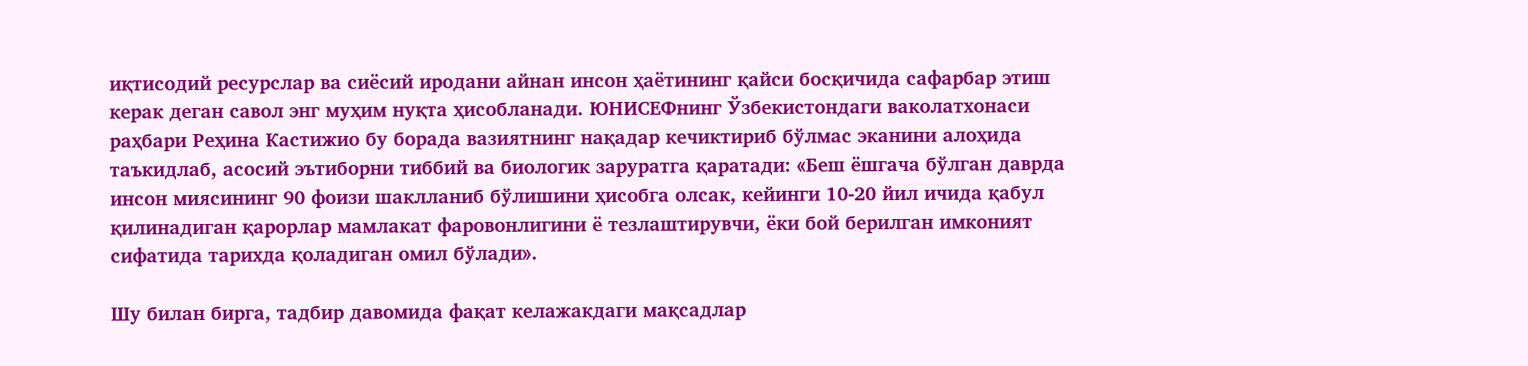иқтисодий ресурслар ва сиёсий иродани айнан инсон ҳаётининг қайси босқичида сафарбар этиш керак деган савол энг муҳим нуқта ҳисобланади. ЮНИСЕФнинг Ўзбекистондаги ваколатхонаси раҳбари Реҳина Кастижио бу борада вазиятнинг нақадар кечиктириб бўлмас эканини алоҳида таъкидлаб, асосий эътиборни тиббий ва биологик заруратга қаратади: «Беш ёшгача бўлган даврда инсон миясининг 90 фоизи шаклланиб бўлишини ҳисобга олсак, кейинги 10-20 йил ичида қабул қилинадиган қарорлар мамлакат фаровонлигини ё тезлаштирувчи, ёки бой берилган имконият сифатида тарихда қоладиган омил бўлади».

Шу билан бирга, тадбир давомида фақат келажакдаги мақсадлар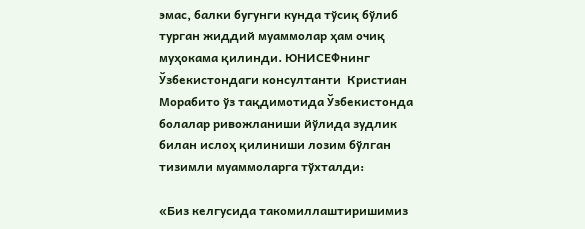эмас, балки бугунги кунда тўсиқ бўлиб турган жиддий муаммолар ҳам очиқ муҳокама қилинди. ЮНИСЕФнинг Ўзбекистондаги консултанти  Кристиан Морабито ўз тақдимотида Ўзбекистонда болалар ривожланиши йўлида зудлик билан ислоҳ қилиниши лозим бўлган тизимли муаммоларга тўхталди:

«Биз келгусида такомиллаштиришимиз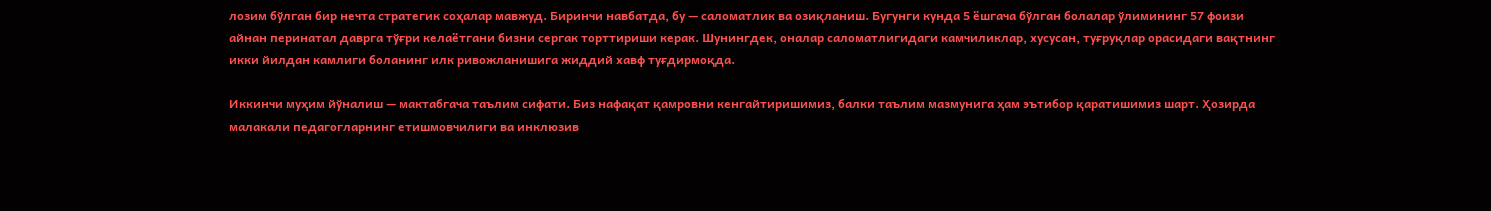лозим бўлган бир нечта стратегик соҳалар мавжуд. Биринчи навбатда, бу — саломатлик ва озиқланиш. Бугунги кунда 5 ёшгача бўлган болалар ўлимининг 57 фоизи айнан перинатал даврга тўғри келаётгани бизни сергак торттириши керак. Шунингдек, оналар саломатлигидаги камчиликлар, хусусан, туғруқлар орасидаги вақтнинг икки йилдан камлиги боланинг илк ривожланишига жиддий хавф туғдирмоқда.

Иккинчи муҳим йўналиш — мактабгача таълим сифати. Биз нафақат қамровни кенгайтиришимиз, балки таълим мазмунига ҳам эътибор қаратишимиз шарт. Ҳозирда малакали педагогларнинг етишмовчилиги ва инклюзив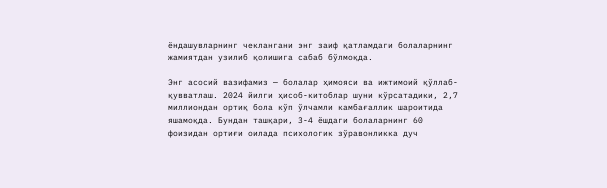ёндашувларнинг чеклангани энг заиф қатламдаги болаларнинг жамиятдан узилиб қолишига сабаб бўлмоқда.

Энг асосий вазифамиз — болалар ҳимояси ва ижтимоий қўллаб-қувватлаш. 2024 йилги ҳисоб-китоблар шуни кўрсатадики, 2,7 миллиондан ортиқ бола кўп ўлчамли камбағаллик шароитида яшамоқда. Бундан ташқари, 3-4 ёшдаги болаларнинг 60 фоизидан ортиғи оилада психологик зўравонликка дуч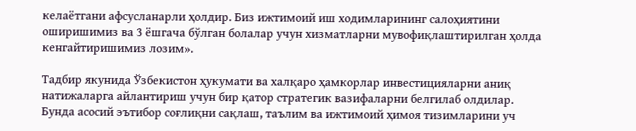келаётгани афсусланарли ҳолдир. Биз ижтимоий иш ходимларининг салоҳиятини оширишимиз ва 3 ёшгача бўлган болалар учун хизматларни мувофиқлаштирилган ҳолда кенгайтиришимиз лозим».

Тадбир якунида Ўзбекистон ҳукумати ва халқаро ҳамкорлар инвестицияларни аниқ натижаларга айлантириш учун бир қатор стратегик вазифаларни белгилаб олдилар. Бунда асосий эътибор соғлиқни сақлаш, таълим ва ижтимоий ҳимоя тизимларини уч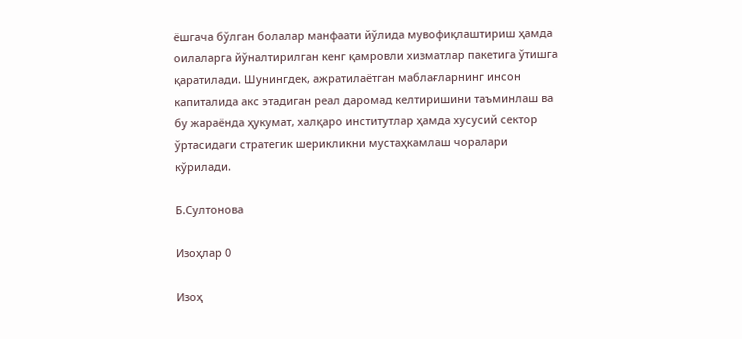ёшгача бўлган болалар манфаати йўлида мувофиқлаштириш ҳамда оилаларга йўналтирилган кенг қамровли хизматлар пакетига ўтишга қаратилади. Шунингдек, ажратилаётган маблағларнинг инсон капиталида акс этадиган реал даромад келтиришини таъминлаш ва бу жараёнда ҳукумат, халқаро институтлар ҳамда хусусий сектор ўртасидаги стратегик шерикликни мустаҳкамлаш чоралари кўрилади.

Б.Султонова

Изоҳлар 0

Изоҳ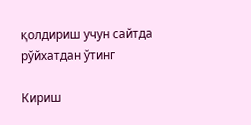қолдириш учун сайтда рўйхатдан ўтинг

Кириш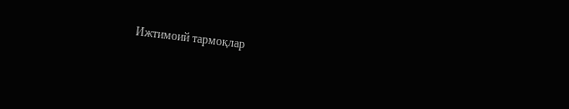Ижтимоий тармоқлар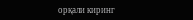орқали киринг